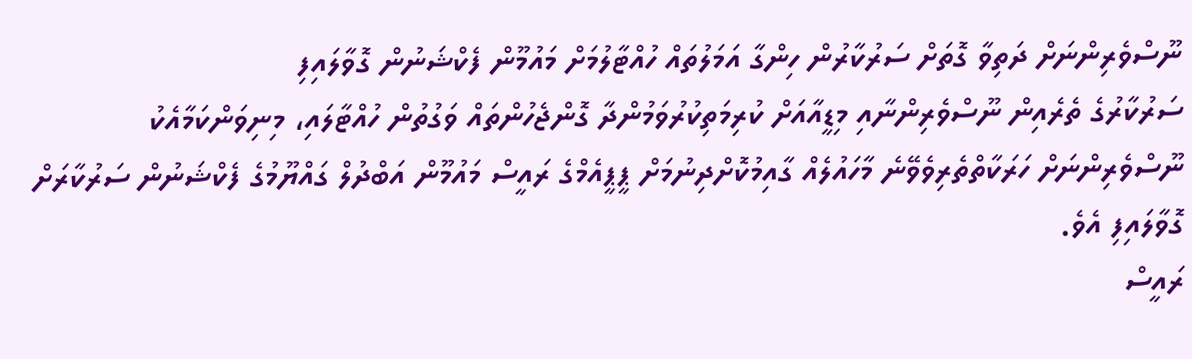ނޫސްވެރިންނަށް ދަތިވާ ގޮތަށް ސަރުކާރުން ހިންގާ އަމަލުތައް ހުއްޓާލުމަށް މައުމޫން ފެކްޝަނުން ގޮވާލައިފި
ސަރުކާރުގެ ތެރެއިން ނޫސްވެރިންނާއި މިޑީއާއަށް ކުރިމަތިކުރުވަމުންދާ ގޮންޖެހުންތައް ވަގުތުން ހުއްޓާލައި، މިނިވަންކަމާއެކު ނޫސްވެރިންނަށް ހަރަކާތްތެރިވެވޭނެ މާހައުލެއް ގާއިމުކޮށްދިނުމަށް ޕީޕީއެމްގެ ރައީސް މައުމޫން އަބްދުލް ގައްޔޫމުގެ ފެކްޝަނުން ސަރުކާރަށް ގޮވާލައިފި އެވެ.
ރައީސް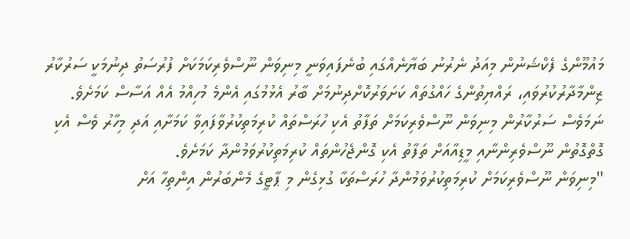މައުމޫންގެ ފެކްޝަނުން މިއަދު ނެރުނު ބަޔާނެއްގައި ބުނެފައިވަނީ މިނިވަން ނޫސްވެރިކަމަކަށް ފުރުސަތު ދިނުމަކީ ސަރުކާރު ޒިންމާދާރުކުރުވައި، ރައްޔިތުންގެ ހައްގުތައް ކަށަވަރުކޮށްދިނުމަށް ބާރު އެޅުމުގައި އެންމެ މުހިއްމު އެއް އަސާސް ކަމަށެވެ. ނަމަވެސް ސަރުކާރުން މިނިވަން ނޫސްވެރިކަމަށް ތަފާތު އެކި ހުރަސްތައް ކުރިމަތިކުރުވާފައިވާ ކަމަށާއި އަދި މިހާރު ވެސް އެކި ގޮތްގޮތުން ނޫސްވެރިންނާއި މީޑިއާއަށް ތަފާތު އެކި ގޮންޖެހުންތައް ކުރިމަތިކުރުވަމުންދާ ކަމަށެވެ.
"މިނިވަން ނޫސްވެރިކަމަށް ކުރިމަތިކުރުވަމުންދާ ހުރަސްތަކާ ގުޅިގެން މި ޕާޓީގެ މެންބަރުން އިންތިހާ އަށް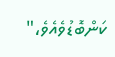ކަންބޮޑުވެއެވެ،"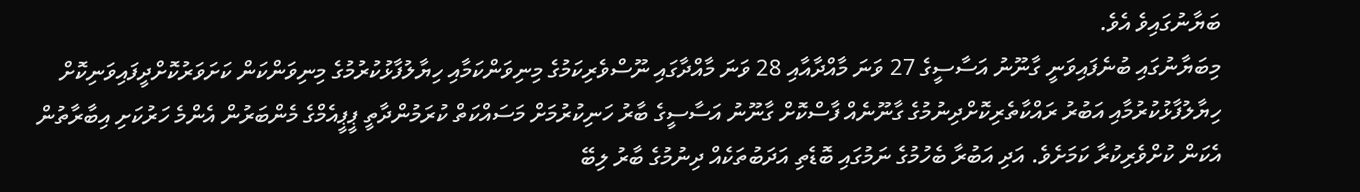ބަޔާނުގައިވެ އެވެ.
މިބަޔާނުގައި ބުނެފައިވަނީ ގާނޫނު އަސާސީގެ 27 ވަނަ މާއްދާއާއި 28 ވަނަ މާއްދާގައި ނޫސްވެރިކަމުގެ މިނިވަންކަމާއި ހިޔާލުފާޅުކުރުމުގެ މިނިވަންކަން ކަށަވަރުކޮށްދީފައިވަނިކޮށް ހިޔާލުފާޅުކުރުމާއި އަބުރު ރައްކާތެރިކޮށްދިނުމުގެ ގާނޫނެއް ފާސްކޮށް ގާނޫނު އަސާސީގެ ބާރު ހަނިކުރުމަށް މަސައްކަތް ކުރަމުންދާތީ ޕީޕީއެމްގެ މެންބަރުން އެންމެ ހަރުކަށި އިބާރާތުން އެކަން ކުށްވެރިކުރާ ކަމަށެވެ. އަދި އަބުރާ ބެހުމުގެ ނަމުގައި ބޮޑެތި އަދަބުތަކެއް ދިނުމުގެ ބާރު ލިބޭ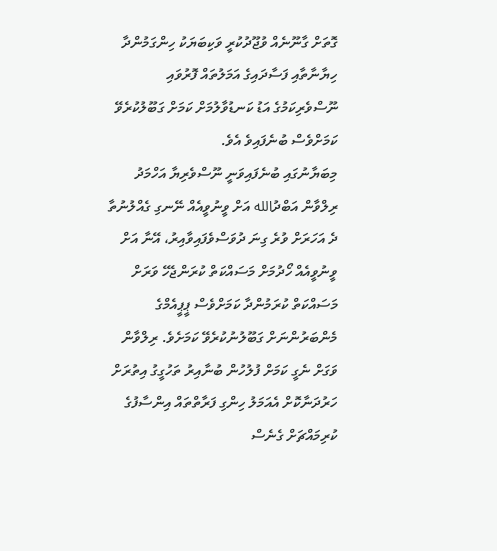ގޮތަށް ގާނޫނެއް ވުޖޫދުކުރީ ވަކިބަޔަކު ހިންގަމުންދާ ހިޔާނާތާއި ފަސާދައިގެ އަމަލުތައް ފޮރުވައި ނޫސްވެރިކަމުގެ އަޑު ކަނޑުވާލުމަށް ކަމަށް ގަބޫލުކުރެވޭ ކަމަށްވެސް ބުނެފައިވެ އެވެ.
މިބަޔާނުގައި ބުނެފައިވަނީ ނޫސްވެރިޔާ އަހްމަދު ރިލްވާން އަބްދުالله އަށް ވީނުވީއެއް ނޭނގި ގެއްލުނުތާ ދެ އަހަރަށް ވުރެ ގިނަ ދުވަސްވެފައިވާއިރު، އޭނާ އަށް ވީނުވީއެއް ހޯދުމަށް މަސައްކަތް ކުރަންޖެހޭ ވަރަށް މަސައްކަތް ކުރަމުންދާ ކަމަށްވެސް ޕީޕީއެމްގެ މެންބަރުންނަށް ގަބޫލުނުކުރެވޭ ކަމަށެވެ. ރިލްވާން ވަގަށް ނެގީ ކަމަށް ފުލުހުން ބުނާއިރު ތަހުގީގު އިތުރަށް ހަރުދަނާކޮށް އެއަމަލު ހިންގި ފަރާތްތައް އިންސާފުގެ ކުރިމައްޗަށް ގެނެސް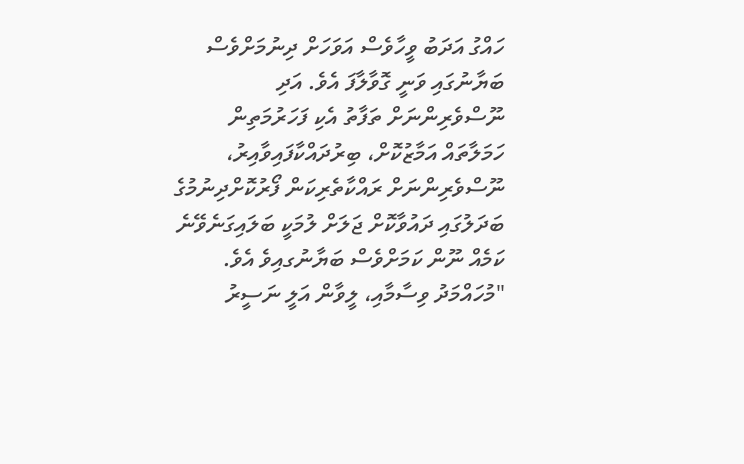ހައްގު އަދަބު ވީހާވެސް އަވަހަށް ދިނުމަށްވެސް ބަޔާނުގައި ވަނީ ގޮވާލާފަ އެވެ. އަދި ނޫސްވެރިންނަށް ތަފާތު އެކި ފަހަރުމަތިން ހަމަލާތައް އަމާޒުކޮށް، ބިރުދައްކާފައިވާއިރު، ނޫސްވެރިންނަށް ރައްކާތެރިކަން ފޯރުކޮށްދިނުމުގެ ބަދަލުގައި ދައުވާކޮށް ޖަލަށް ލުމަކީ ބަލައިގަނެވޭނެ ކަމެއް ނޫން ކަމަށްވެސް ބަޔާނުގއިވެ އެވެ.
"މުހައްމަދު ވިސާމާއި، ލީވާން އަލީ ނަސީރު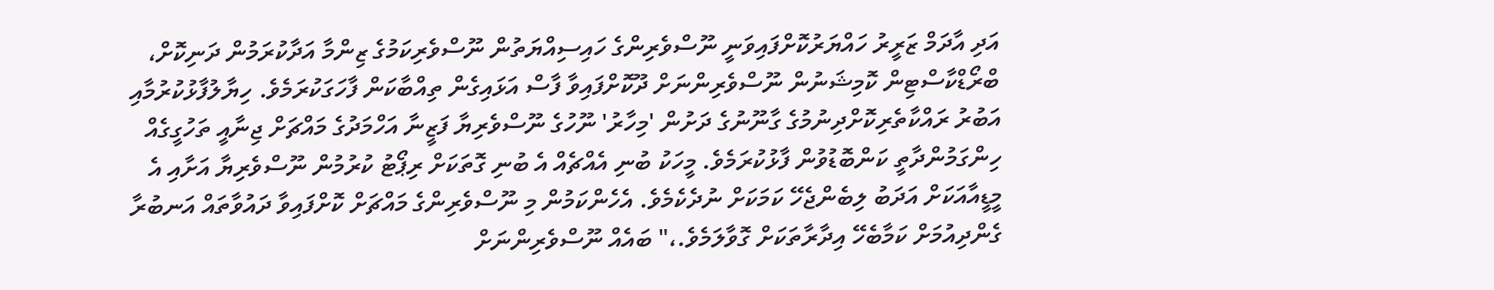އަދި އާދަމް ޒަރީރު ހައްޔަރުކޮށްފައިވަނީ ނޫސްވެރިންގެ ހައިސިއްޔަތުން ނޫސްވެރިކަމުގެ ޒިންމާ އަދާކުރަމުން ދަނިކޮށް، ބްރޯޑްކާސްޓިން ކޮމިޝަނުން ނޫސްވެރިންނަށް ދޫކޮށްފައިވާ ފާސް އަޅައިގެން ތިއްބާކަން ފާހަގަކުރަމެވެ. ހިޔާލުފާޅުކުރުމާއި އަބުރު ރައްކާތެރިކޮށްދިނުމުގެ ގާނޫނުގެ ދަށުން 'މިހާރު' ނޫހުގެ ނޫސްވެރިޔާ ފަޒީނާ އަހްމަދުގެ މައްޗަށް ޖިނާއީ ތަހުގީގެއް ހިންގަމުންދާތީ ކަންބޮޑުވުން ފާޅުކުރަމެވެ. މީހަކު ބުނި އެއްޗެއް އެ ބުނި ގޮތަކަށް ރިޕޯޓު ކުރުމުން ނޫސްވެރިޔާ އަށާއި އެ މީޑީއާއަކަށް އަދަބު ލިބެންޖެހޭ ކަމަކަށް ނުދެކެމެވެ. އެހެންކަމުން މި ނޫސްވެރިންގެ މައްޗަށް ކޮށްފައިވާ ދައުވާތައް އަނބުރާ ގެންދިއުމަށް ކަމާބެހޭ އިދާރާތަކަށް ގޮވާލަމެވެ.،" ބައެއް ނޫސްވެރިންނަށް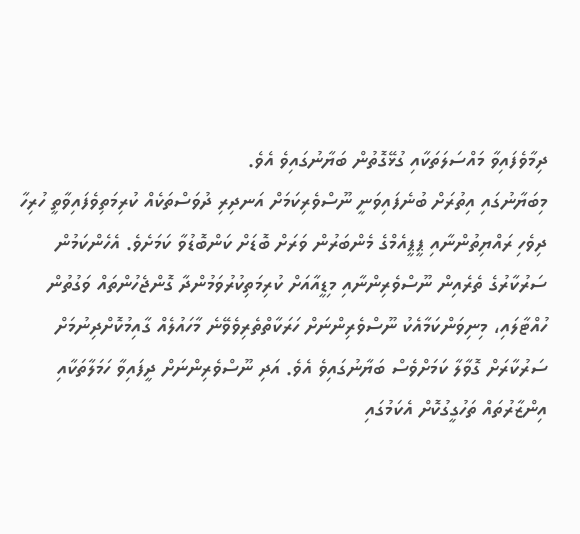ދިމާވެފައިވާ މައްސަލަތަކާއި ގުޅޭގޮތުން ބަޔާނުގައިވެ އެވެ.
މިބަޔާނުގައި އިތުރަށް ބުނެފައިވަނީ ނޫސްވެރިކަމަށް އަނދިރި ދުވަސްތަކެއް ކުރިމަތިވެފައިވާތީ ހުރިހާ ދިވެހި ރައްޔިތުންނާއި ޕީޕީއެމްގެ މެންބަރުން ވަރަށް ބޮޑަށް ކަންބޮޑުވާ ކަމަށެވެ. އެހެންކަމުން ސަރުކާރުގެ ތެރެއިން ނޫސްވެރިންނާއި މިޑީއާއަށް ކުރިމަތިކުރުވަމުންދާ ގޮންޖެހުންތައް ވަގުތުން ހުއްޓާލައި، މިނިވަންކަމާއެކު ނޫސްވެރިންނަށް ހަރަކާތްތެރިވެވޭނެ މާހައުލެއް ގާއިމުކޮށްދިނުމަށް ސަރުކާރަށް ގޮވާލާ ކަމަށްވެސް ބަޔާނުގައިވެ އެވެ. އަދި ނޫސްވެރިންނަށް ދީފައިވާ ހަމަލާތަކާއި އިންޒާރުތައް ތަހުގީގުކޮށް އެކަމުގައި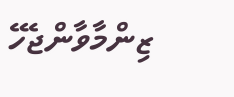ޒިންމާވާންޖެހޭ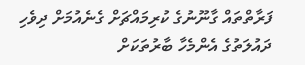ފަރާތްތައް ގާނޫނުގެ ކުރިމައްޗަށް ގެނެއުމަށް ދިވެހި ދައުލަތުގެ އެންމެހާ ބާރުތަކަށް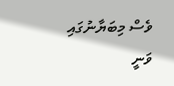ވެސް މިބަޔާނުގައި ވަނީ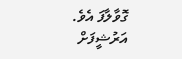ގޮވާލާފަ އެވެ.
އަރުޝީފަށް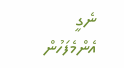ނެގީ
އެންމެފަހުން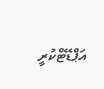އަޕްޑޭޓްކުރީ